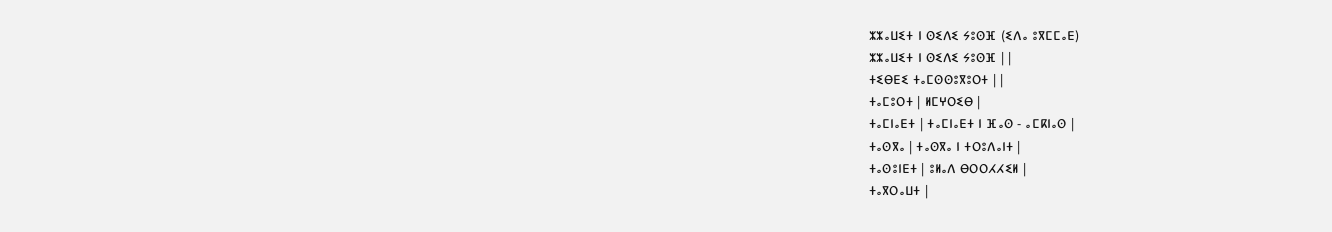ⵣⵣⴰⵡⵉⵜ ⵏ ⵙⵉⴷⵉ ⵢⵓⵙⴼ (ⵉⴷⴰ ⵓⴳⵎⵎⴰⴹ)
ⵣⵣⴰⵡⵉⵜ ⵏ ⵙⵉⴷⵉ ⵢⵓⵙⴼ | |
ⵜⵉⴱⴹⵉ ⵜⴰⵎⵙⵙⵓⴳⵓⵔⵜ | |
ⵜⴰⵎⵓⵔⵜ | ⵍⵎⵖⵔⵉⴱ |
ⵜⴰⵎⵏⴰⴹⵜ | ⵜⴰⵎⵏⴰⴹⵜ ⵏ ⴼⴰⵙ - ⴰⵎⴽⵏⴰⵙ |
ⵜⴰⵙⴳⴰ | ⵜⴰⵙⴳⴰ ⵏ ⵜⵔⵓⴷⴰⵏⵜ |
ⵜⴰⵙⵓⵏⴹⵜ | ⵓⵍⴰⴷ ⴱⵔⵔⵃⵃⵉⵍ |
ⵜⴰⴳⵔⴰⵡⵜ |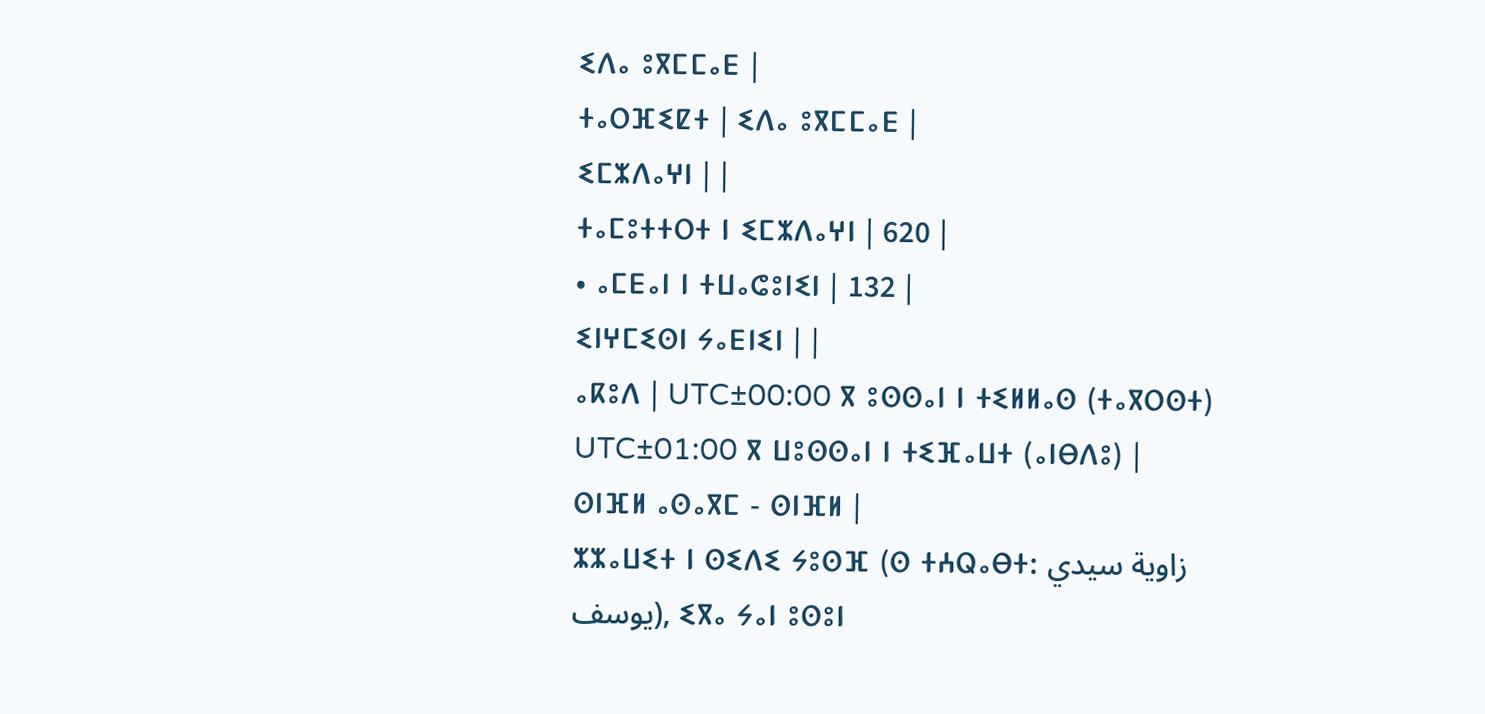ⵉⴷⴰ ⵓⴳⵎⵎⴰⴹ |
ⵜⴰⵔⴼⵉⵇⵜ | ⵉⴷⴰ ⵓⴳⵎⵎⴰⴹ |
ⵉⵎⵣⴷⴰⵖⵏ | |
ⵜⴰⵎⵓⵜⵜⵔⵜ ⵏ ⵉⵎⵣⴷⴰⵖⵏ | 620 |
• ⴰⵎⴹⴰⵏ ⵏ ⵜⵡⴰⵛⵓⵏⵉⵏ | 132 |
ⵉⵏⵖⵎⵉⵙⵏ ⵢⴰⴹⵏⵉⵏ | |
ⴰⴽⵓⴷ | UTC±00:00 ⴳ ⵓⵙⵙⴰⵏ ⵏ ⵜⵉⵍⵍⴰⵙ (ⵜⴰⴳⵔⵙⵜ) UTC±01:00 ⴳ ⵡⵓⵙⵙⴰⵏ ⵏ ⵜⵉⴼⴰⵡⵜ (ⴰⵏⴱⴷⵓ) |
ⵙⵏⴼⵍ ⴰⵙⴰⴳⵎ - ⵙⵏⴼⵍ |
ⵣⵣⴰⵡⵉⵜ ⵏ ⵙⵉⴷⵉ ⵢⵓⵙⴼ (ⵙ ⵜⵄⵕⴰⴱⵜ: زاوية سيدي يوسف), ⵉⴳⴰ ⵢⴰⵏ ⵓⵙⵓⵏ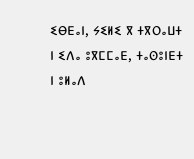ⵉⴱⴹⴰⵏ, ⵢⵉⵍⵉ ⴳ ⵜⴳⵔⴰⵡⵜ ⵏ ⵉⴷⴰ ⵓⴳⵎⵎⴰⴹ, ⵜⴰⵙⵓⵏⴹⵜ ⵏ ⵓⵍⴰⴷ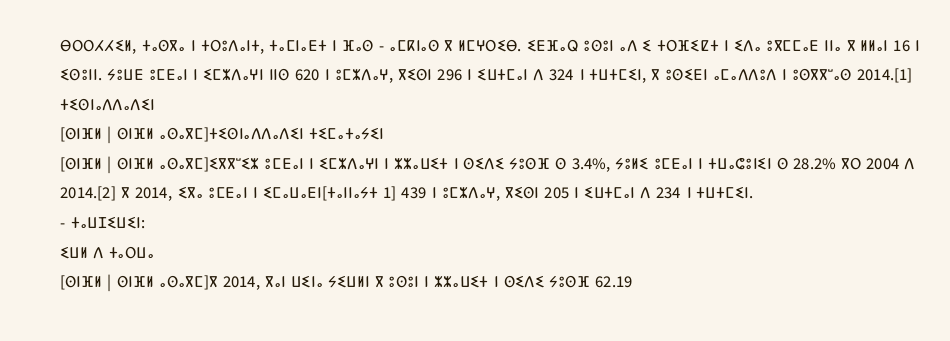ⴱⵔⵔⵃⵃⵉⵍ, ⵜⴰⵙⴳⴰ ⵏ ⵜⵔⵓⴷⴰⵏⵜ, ⵜⴰⵎⵏⴰⴹⵜ ⵏ ⴼⴰⵙ - ⴰⵎⴽⵏⴰⵙ ⴳ ⵍⵎⵖⵔⵉⴱ. ⵉⴹⴼⴰⵕ ⵓⵙⵓⵏ ⴰⴷ ⵉ ⵜⵔⴼⵉⵇⵜ ⵏ ⵉⴷⴰ ⵓⴳⵎⵎⴰⴹ ⵏⵏⴰ ⴳ ⵍⵍⴰⵏ 16 ⵏ ⵉⵙⵓⵏⵏ. ⵢⵓⵡⴹ ⵓⵎⴹⴰⵏ ⵏ ⵉⵎⵣⴷⴰⵖⵏ ⵏⵏⵙ 620 ⵏ ⵓⵎⵣⴷⴰⵖ, ⴳⵉⵙⵏ 296 ⵏ ⵉⵡⵜⵎⴰⵏ ⴷ 324 ⵏ ⵜⵡⵜⵎⵉⵏ, ⴳ ⵓⵙⵉⴹⵏ ⴰⵎⴰⴷⴷⵓⴷ ⵏ ⵓⵙⴳⴳⵯⴰⵙ 2014.[1]
ⵜⵉⵙⵏⴰⴷⴷⴰⴷⵉⵏ
[ⵙⵏⴼⵍ | ⵙⵏⴼⵍ ⴰⵙⴰⴳⵎ]ⵜⵉⵙⵏⴰⴷⴷⴰⴷⵉⵏ ⵜⵉⵎⴰⵜⴰⵢⵉⵏ
[ⵙⵏⴼⵍ | ⵙⵏⴼⵍ ⴰⵙⴰⴳⵎ]ⵉⴳⴳⵯⵉⵣ ⵓⵎⴹⴰⵏ ⵏ ⵉⵎⵣⴷⴰⵖⵏ ⵏ ⵣⵣⴰⵡⵉⵜ ⵏ ⵙⵉⴷⵉ ⵢⵓⵙⴼ ⵙ 3.4%, ⵢⵓⵍⵉ ⵓⵎⴹⴰⵏ ⵏ ⵜⵡⴰⵛⵓⵏⵉⵏ ⵙ 28.2% ⴳⵔ 2004 ⴷ 2014.[2] ⴳ 2014, ⵉⴳⴰ ⵓⵎⴹⴰⵏ ⵏ ⵉⵎⴰⵡⴰⴹⵏ[ⵜⴰⵏⵏⴰⵢⵜ 1] 439 ⵏ ⵓⵎⵣⴷⴰⵖ, ⴳⵉⵙⵏ 205 ⵏ ⵉⵡⵜⵎⴰⵏ ⴷ 234 ⵏ ⵜⵡⵜⵎⵉⵏ.
- ⵜⴰⵡⵊⵉⵡⵉⵏ:
ⵉⵡⵍ ⴷ ⵜⴰⵔⵡⴰ
[ⵙⵏⴼⵍ | ⵙⵏⴼⵍ ⴰⵙⴰⴳⵎ]ⴳ 2014, ⴳⴰⵏ ⵡⵉⵏⴰ ⵢⵉⵡⵍⵏ ⴳ ⵓⵙⵓⵏ ⵏ ⵣⵣⴰⵡⵉⵜ ⵏ ⵙⵉⴷⵉ ⵢⵓⵙⴼ 62.19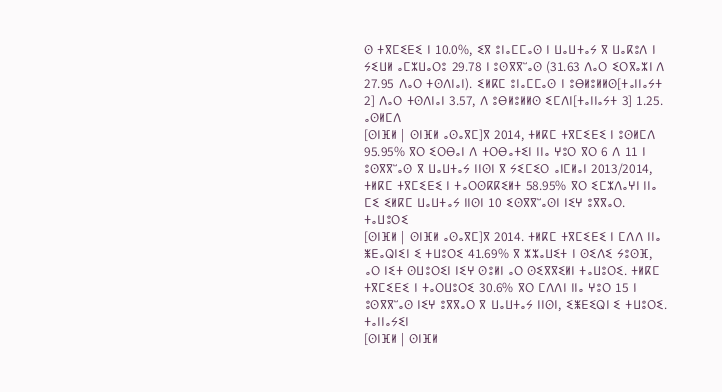ⵙ ⵜⴳⵎⵉⴹⵉ ⵏ 10.0%, ⵉⴳ ⵓⵏⴰⵎⵎⴰⵙ ⵏ ⵡⴰⵡⵜⴰⵢ ⴳ ⵡⴰⴽⵓⴷ ⵏ ⵢⵉⵡⵍ ⴰⵎⵣⵡⴰⵔⵓ 29.78 ⵏ ⵓⵙⴳⴳⵯⴰⵙ (31.63 ⴷⴰⵔ ⵉⵔⴳⴰⵣⵏ ⴷ 27.95 ⴷⴰⵔ ⵜⵙⴷⵏⴰⵏ). ⵉⵍⴽⵎ ⵓⵏⴰⵎⵎⴰⵙ ⵏ ⵓⴱⵍⵓⵍⵍⵙ[ⵜⴰⵏⵏⴰⵢⵜ 2] ⴷⴰⵔ ⵜⵙⴷⵏⴰⵏ 3.57, ⴷ ⵓⴱⵍⵓⵍⵍⵙ ⵉⵎⴷⵏ[ⵜⴰⵏⵏⴰⵢⵜ 3] 1.25.
ⴰⵙⵍⵎⴷ
[ⵙⵏⴼⵍ | ⵙⵏⴼⵍ ⴰⵙⴰⴳⵎ]ⴳ 2014, ⵜⵍⴽⵎ ⵜⴳⵎⵉⴹⵉ ⵏ ⵓⵙⵍⵎⴷ 95.95% ⴳⵔ ⵉⵔⴱⴰⵏ ⴷ ⵜⵔⴱⴰⵜⵉⵏ ⵏⵏⴰ ⵖⵓⵔ ⴳⵔ 6 ⴷ 11 ⵏ ⵓⵙⴳⴳⵯⴰⵙ ⴳ ⵡⴰⵡⵜⴰⵢ ⵏⵏⵙⵏ ⴳ ⵢⵉⵎⵉⵔ ⴰⵏⵎⵍⴰⵏ 2013/2014, ⵜⵍⴽⵎ ⵜⴳⵎⵉⴹⵉ ⵏ ⵜⴰⵔⵙⴽⴽⵉⵍⵜ 58.95% ⴳⵔ ⵉⵎⵣⴷⴰⵖⵏ ⵏⵏⴰ ⵎⵉ ⵉⵍⴽⵎ ⵡⴰⵡⵜⴰⵢ ⵏⵏⵙⵏ 10 ⵉⵙⴳⴳⵯⴰⵙⵏ ⵏⵉⵖ ⵓⴳⴳⴰⵔ.
ⵜⴰⵡⵓⵔⵉ
[ⵙⵏⴼⵍ | ⵙⵏⴼⵍ ⴰⵙⴰⴳⵎ]ⴳ 2014. ⵜⵍⴽⵎ ⵜⴳⵎⵉⴹⵉ ⵏ ⵎⴷⴷ ⵏⵏⴰ ⵥⴹⴰⵕⵏⵉⵏ ⵉ ⵜⵡⵓⵔⵉ 41.69% ⴳ ⵣⵣⴰⵡⵉⵜ ⵏ ⵙⵉⴷⵉ ⵢⵓⵙⴼ, ⴰⵔ ⵏⵉⵜ ⵙⵡⵓⵔⵉⵏ ⵏⵉⵖ ⵙⵓⵍⵏ ⴰⵔ ⵙⵉⴳⴳⵉⵍⵏ ⵜⴰⵡⵓⵔⵉ. ⵜⵍⴽⵎ ⵜⴳⵎⵉⴹⵉ ⵏ ⵜⴰⵔⵡⵓⵔⵉ 30.6% ⴳⵔ ⵎⴷⴷⵏ ⵏⵏⴰ ⵖⵓⵔ 15 ⵏ ⵓⵙⴳⴳⵯⴰⵙ ⵏⵉⵖ ⵓⴳⴳⴰⵔ ⴳ ⵡⴰⵡⵜⴰⵢ ⵏⵏⵙⵏ, ⵉⵥⴹⵉⵕⵏ ⵉ ⵜⵡⵓⵔⵉ.
ⵜⴰⵏⵏⴰⵢⵉⵏ
[ⵙⵏⴼⵍ | ⵙⵏⴼⵍ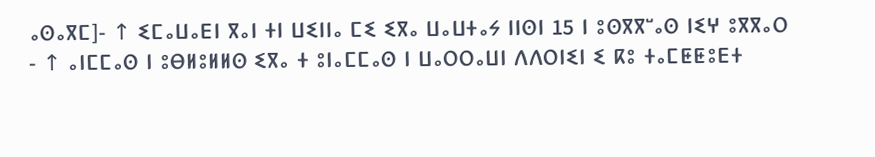ⴰⵙⴰⴳⵎ]- ↑ ⵉⵎⴰⵡⴰⴹⵏ ⴳⴰⵏ ⵜⵏ ⵡⵉⵏⵏⴰ ⵎⵉ ⵉⴳⴰ ⵡⴰⵡⵜⴰⵢ ⵏⵏⵙⵏ 15 ⵏ ⵓⵙⴳⴳⵯⴰⵙ ⵏⵉⵖ ⵓⴳⴳⴰⵔ
- ↑ ⴰⵏⵎⵎⴰⵙ ⵏ ⵓⴱⵍⵓⵍⵍⵙ ⵉⴳⴰ ⵜ ⵓⵏⴰⵎⵎⴰⵙ ⵏ ⵡⴰⵔⵔⴰⵡⵏ ⴷⴷⵔⵏⵉⵏ ⵉ ⴽⵓ ⵜⴰⵎⵟⵟⵓⴹⵜ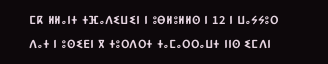ⵎⴽ ⵍⵍⴰⵏⵜ ⵜⴼⴰⴷⵉⵡⵉⵏ ⵏ ⵓⴱⵍⵓⵍⵍⵙ ⵏ 12 ⵏ ⵡⴰⵢⵢⵓⵔ ⴷⴰⵜ ⵏ ⵓⵙⵉⴹⵏ ⴳ ⵜⵓⵔⴷⵔⵜ ⵜⴰⵎⴰⵔⵔⴰⵡⵜ ⵏⵏⵙ ⵉⵎⴷⵏ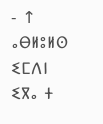- ↑ ⴰⴱⵍⵓⵍⵙ ⵉⵎⴷⵏ ⵉⴳⴰ ⵜ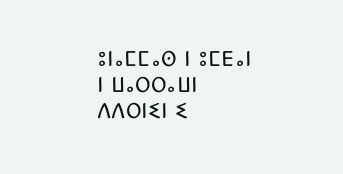ⵓⵏⴰⵎⵎⴰⵙ ⵏ ⵓⵎⴹⴰⵏ ⵏ ⵡⴰⵔⵔⴰⵡⵏ ⴷⴷⵔⵏⵉⵏ ⵉ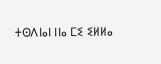ⵜⵙⴷⵏⴰⵏ ⵏⵏⴰ ⵎⵉ ⵉⵍⵍⴰ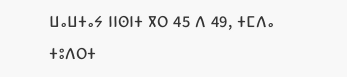ⵡⴰⵡⵜⴰⵢ ⵏⵏⵙⵏⵜ ⴳⵔ 45 ⴷ 49, ⵜⵎⴷⴰ ⵜⵓⴷⵔⵜ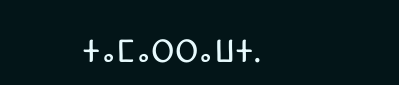ⵜⴰⵎⴰⵔⵔⴰⵡⵜ.